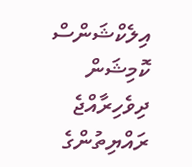އިލެކްޝަންސް ކޮމިޝަން
ދިވެހިރާއްޖެ
ރައްޔިތުންގެ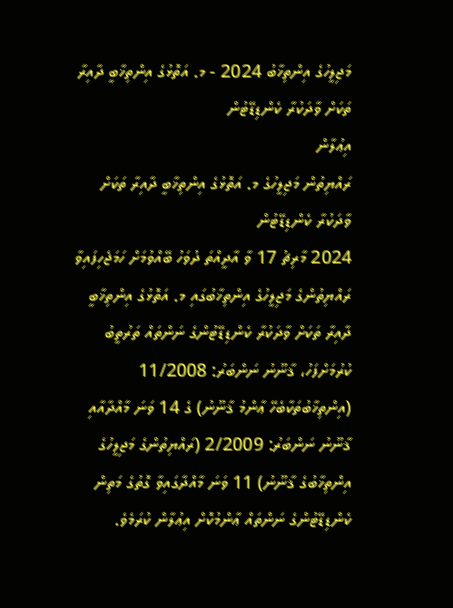މަޖިލީހުގެ އިންތިޚާބު 2024 - މ. އަތޮޅުގެ އިންތިޚާބީ ދާއިރާ ތަކަށް ވާދަކުރާ ކެންޑިޑޭޓުން
އިޢުލާން
ރައްޔިތުން މަޖިލީހުގެ މ. އަތޮޅުގެ އިންތިޚާބީ ދާއިރާ ތަކަށް ވާދަކުރާ ކެންޑިޑޭޓުން
2024 މާރިޗު 17 ވާ އާދީއްތަ ދުވަހު ބޭއްވުމަށް ހަމަޖެހިފައިވާ ރައްޔިތުންގެ މަޖިލީހުގެ އިންތިޚާބުގައި މ. އަތޮޅުގެ އިންތިޚާބީ ދާއިރާ ތަކަށް ވާދަކުރާ ކެންޑިޑޭޓުންގެ ނަންތައް ތަރުތީބު ކުރުމަށްފަހު، ޤާނޫނު ނަންބަރު: 11/2008 (އިންތިޚާބުތަކާބެހޭ ޢާންމު ޤާނޫނު) ގެ 14 ވަނަ މާއްދާއާއި ޤާނޫނު ނަންބަރު: 2/2009 (ރައްޔިތުންގެ މަޖިލީހުގެ އިންތިޚާބުގެ ޤާނޫނު) 11 ވަނަ މާއްދާގައިވާ ގޮތުގެ މަތިން ކެންޑިޑޭޓުންގެ ނަންތައް ޢާންމުކޮށް އިޢުލާން ކުރަމެވެ.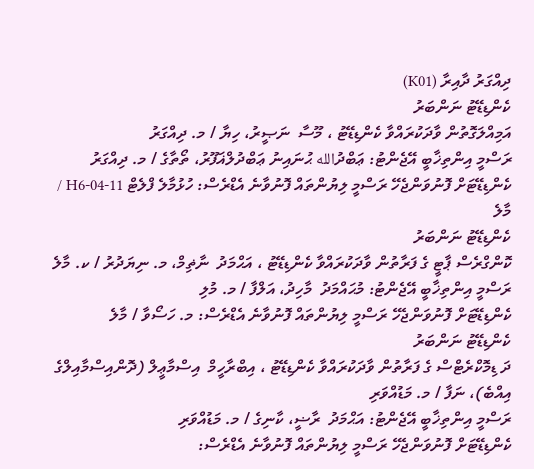ދިއްގަރު ދާއިރާ (K01)
ކެންޑިޑޭޓު ނަންބަރު
އަމިއްލަގޮތުން ވާދަކުރައްވާ ކެންޑިޑޭޓު ، މޫސާ  ނަޞީރު، ހިޔާ / މ. ދިއްގަރު
ރަސްމީ އިންތިޚާބީ އޭޖެންޓު: ޢަބްދުالله ޙުނައިނު ޢަބްދުލްޣަފޫރު، ތޯތާގެ / މ. ދިއްގަރު
ކެންޑިޑޭޓަށް ފޮނުވަންޖެހޭ ރަސްމީ ލިޔުންތައް ފޮނުވާނެ އެޑްރެސް: ހުޅުމާލެ ފްލެޓް H6-04-11 / މާލެ
ކެންޑިޑޭޓު ނަންބަރު
ކޮންގްރެސް ޕާޓީ ގެ ފަރާތުން ވާދަކުރައްވާ ކެންޑިޑޭޓު ، އަޙްމަދު  ނާޡިމް، މ. ނިޔަދުރު / ކ. މާލެ
ރަސްމީ އިންތިޚާބީ އޭޖެންޓު: މުޙައްމަދު  މާހިދު، އަލްފާ / މ. މުލި
ކެންޑިޑޭޓަށް ފޮނުވަންޖެހޭ ރަސްމީ ލިޔުންތައް ފޮނުވާނެ އެޑްރެސް: މ. ހަސޯވާ / މާލެ
ކެންޑިޑޭޓު ނަންބަރު
ދަ ޑިމޮކްރެޓްސް ގެ ފަރާތުން ވާދަކުރައްވާ ކެންޑިޑޭޓު ، އިބްރާހީމް  އިސްމާޢީލް (ދޮންއިސްމާއިލްގެ އިއްބެ)، ނަފާ / މ. މަޑުއްވަރި
ރަސްމީ އިންތިޚާބީ އޭޖެންޓު: އަޙްމަދު  ރާޟީ، ކާނިގެ / މ. މަޑުއްވަރި
ކެންޑިޑޭޓަށް ފޮނުވަންޖެހޭ ރަސްމީ ލިޔުންތައް ފޮނުވާނެ އެޑްރެސް: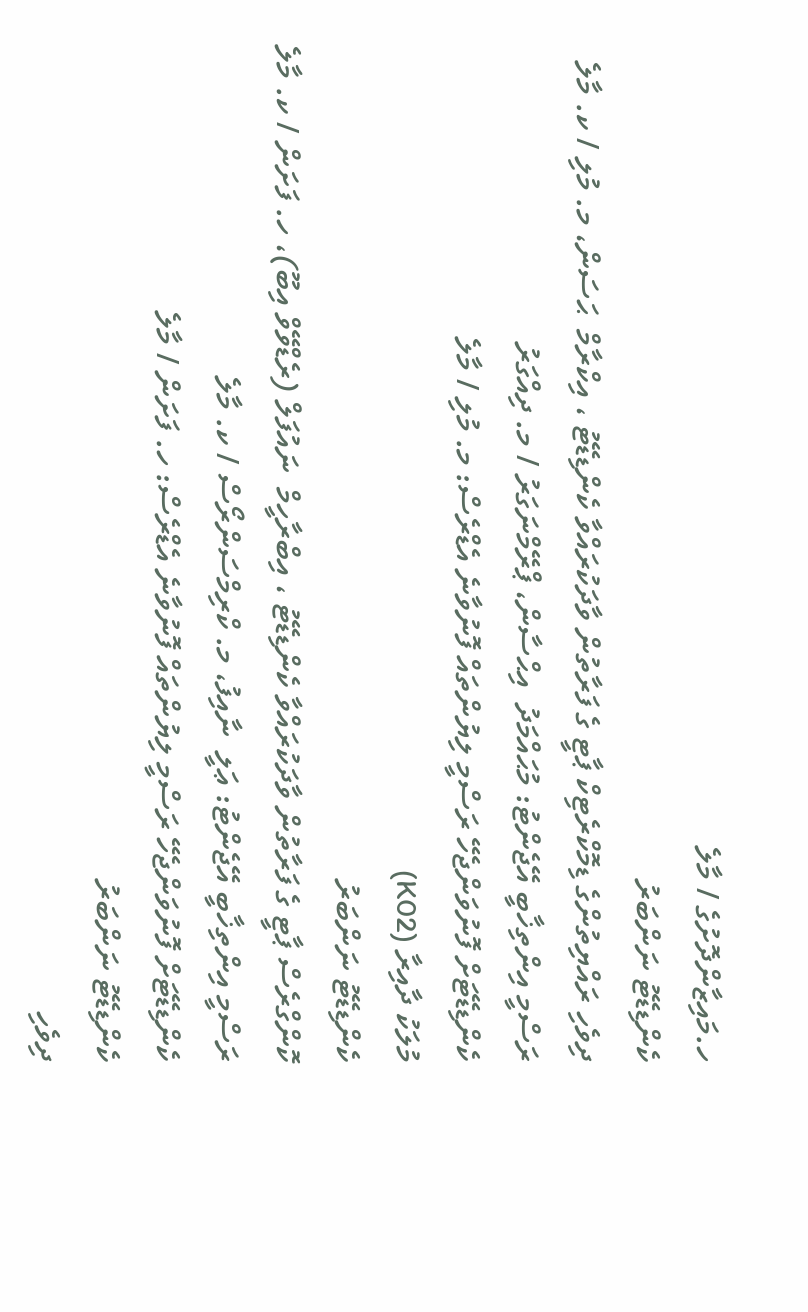ހ.މައިޒާންދޮށުގެ / މާލެ
ކެންޑިޑޭޓު ނަންބަރު
ދިވެހި ރައްޔިތުންގެ ޑިމޮކްރެޓިކް ޕާޓީ ގެ ފަރާތުން ވާދަކުރައްވާ ކެންޑިޑޭޓު ، އިކްރާމް  ޙަސަން، މ. މުލި / ކ. މާލެ
ރަސްމީ އިންތިޚާބީ އޭޖެންޓު: މުޙައްމަދު  އިޙްސާން، ޕްރޭމްނަގަރު / މ. ދިއްގަރު
ކެންޑިޑޭޓަށް ފޮނުވަންޖެހޭ ރަސްމީ ލިޔުންތައް ފޮނުވާނެ އެޑްރެސް: މ. މުލި / މާލެ
މުލަކު ދާއިރާ (K02)
ކެންޑިޑޭޓު ނަންބަރު
ކޮންގްރެސް ޕާޓީ ގެ ފަރާތުން ވާދަކުރައްވާ ކެންޑިޑޭޓު ، އިބްރާހީމް  ނައުފަލް (ރެޑްވޭވް އިބޫ)، ހ. ފަށަން / ކ. މާލެ
ރަސްމީ އިންތިޚާބީ އޭޖެންޓު: ޢަލީ  ނާއިފު، މ. ކްރިމްސަންރޯސް / ކ. މާލެ
ކެންޑިޑޭޓަށް ފޮނުވަންޖެހޭ ރަސްމީ ލިޔުންތައް ފޮނުވާނެ އެޑްރެސް: ހ. ފަށަން / މާލެ
ކެންޑިޑޭޓު ނަންބަރު
ދިވެހި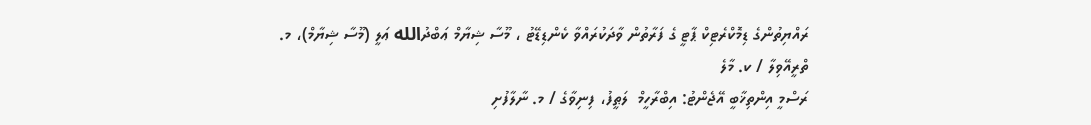ރައްޔިތުންގެ ޑިމޮކްރެޓިކް ޕާޓީ ގެ ފަރާތުން ވާދަކުރައްވާ ކެންޑިޑޭޓު ، މޫސާ ޝިޔާމް ޢަބްދުالله ޢަލީ (މޫސާ ޝިޔާމް)، މ. ތްރީއޭވިލާ / ކ. މާލެ
ރަސްމީ އިންތިޚާބީ އޭޖެންޓު: އިބްރާހީމް  ލަޠީފު، ފިނިވާގެ / މ. ނާލާފުށި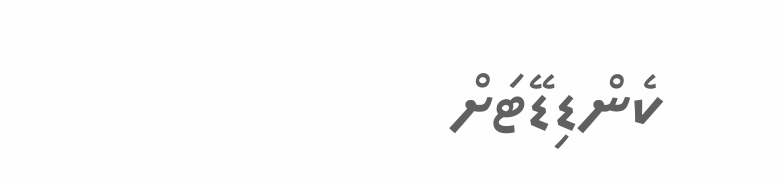ކެންޑިޑޭޓަށް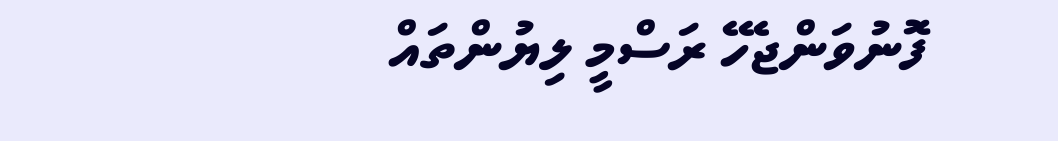ފޮނުވަންޖެހޭ ރަސްމީ ލިޔުންތައް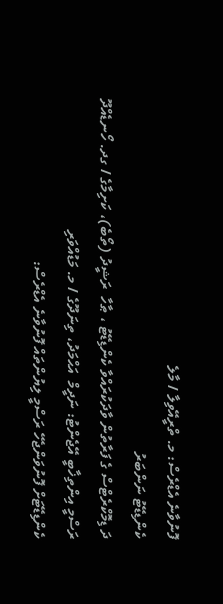ފޮނުވާނެ އެޑްރެސް: މ. ތްރީއޭވިލާ / މާލެ
ކެންޑިޑޭޓު ނަންބަރު
ދަ ޑިމޮކްރެޓްސް ގެ ފަރާތުން ވާދަކުރައްވާ ކެންޑިޑޭޓު ، ޠާހާ  ރަޝީދު (ތޯބެ)، ކަށިމާގެ / ގދ. ހޯނޑެއްދޫ
ރަސްމީ އިންތިޚާބީ އޭޖެންޓު: ނަދީމް  އަޙްމަދު، ތިނަދޫގެ / މ. މަޑުއްވަރި
ކެންޑިޑޭޓަށް ފޮނުވަންޖެހޭ ރަސްމީ ލިޔުންތައް ފޮނުވާނެ އެޑްރެސް: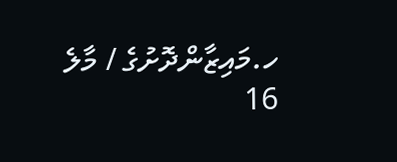ހ.މައިޒާންދޮށުގެ / މާލެ
16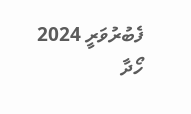ފެބުރުވަރީ 2024
ހޯދާ